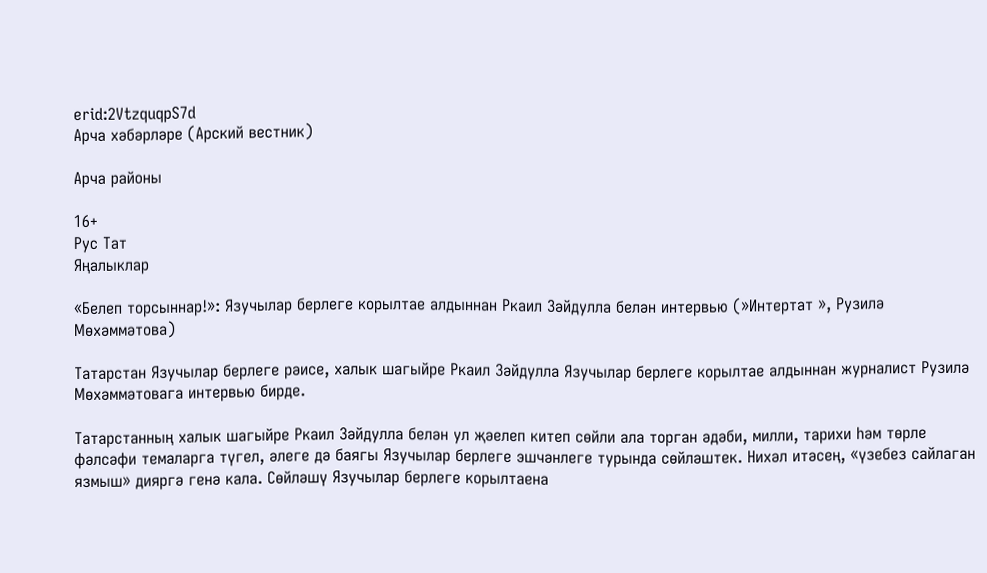erid:2VtzquqpS7d
Арча хәбәрләре (Арский вестник)

Арча районы

16+
Рус Тат
Яңалыклар

«Белеп торсыннар!»: Язучылар берлеге корылтае алдыннан Ркаил Зәйдулла белән интервью (»Интертат », Рузилә Мөхәммәтова)

Татарстан Язучылар берлеге рәисе, халык шагыйре Ркаил Зәйдулла Язучылар берлеге корылтае алдыннан журналист Рузилә Мөхәммәтовага интервью бирде.

Татарстанның халык шагыйре Ркаил Зәйдулла белән ул җәелеп китеп сөйли ала торган әдәби, милли, тарихи һәм төрле фәлсәфи темаларга түгел, әлеге дә баягы Язучылар берлеге эшчәнлеге турында сөйләштек. Нихәл итәсең, «үзебез сайлаган язмыш» дияргә генә кала. Сөйләшү Язучылар берлеге корылтаена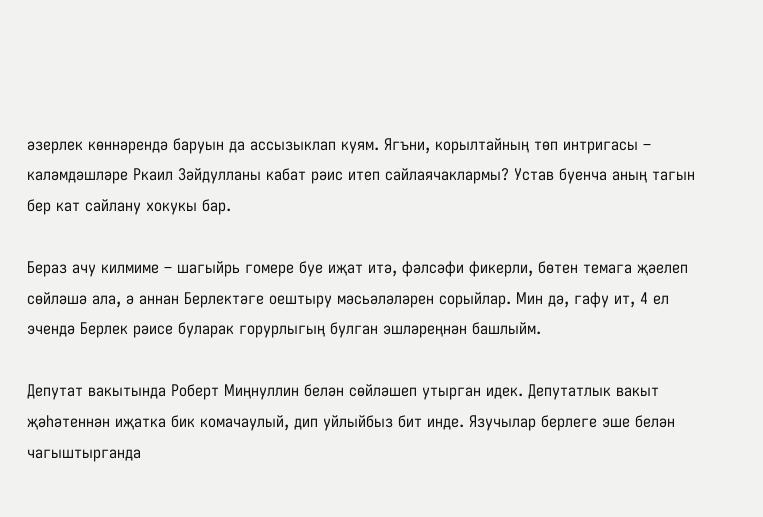әзерлек көннәрендә баруын да ассызыклап куям. Ягъни, корылтайның төп интригасы – каләмдәшләре Ркаил Зәйдулланы кабат рәис итеп сайлаячаклармы? Устав буенча аның тагын бер кат сайлану хокукы бар.

Бераз ачу килмиме – шагыйрь гомере буе иҗат итә, фәлсәфи фикерли, бөтен темага җәелеп сөйләшә ала, ә аннан Берлектәге оештыру мәсьәләләрен сорыйлар. Мин дә, гафу ит, 4 ел эчендә Берлек рәисе буларак горурлыгың булган эшләреңнән башлыйм.

Депутат вакытында Роберт Миңнуллин белән сөйләшеп утырган идек. Депутатлык вакыт җәһәтеннән иҗатка бик комачаулый, дип уйлыйбыз бит инде. Язучылар берлеге эше белән чагыштырганда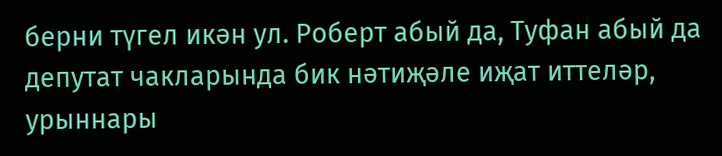берни түгел икән ул. Роберт абый да, Туфан абый да депутат чакларында бик нәтиҗәле иҗат иттеләр, урыннары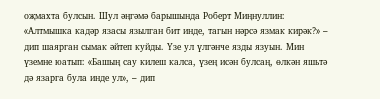оҗмахта булсын. Шул әңгәмә барышында Роберт Миңнуллин: «Алтмышка кадәр язасы язылган бит инде, тагын нәрсә язмак кирәк?» – дип шаярган сымак әйтеп куйды. Үзе ул үлгәнче язды язуын. Мин үземне юатып: «Башың сау килеш калса, үзең исән булсаң, өлкән яшьтә дә язарга була инде ул», – дип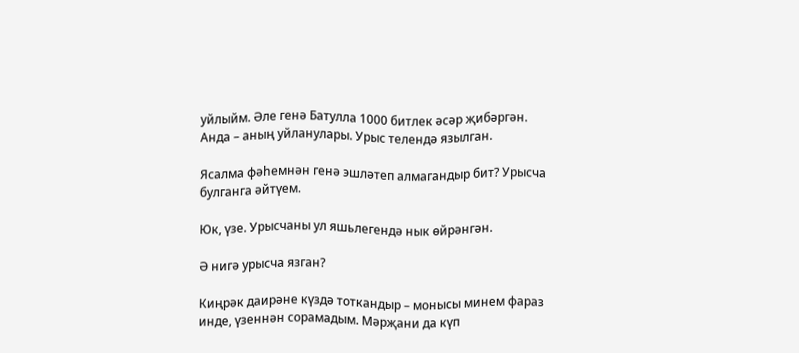уйлыйм. Әле генә Батулла 1000 битлек әсәр җибәргән. Анда – аның уйланулары. Урыс телендә язылган.

Ясалма фәһемнән генә эшләтеп алмагандыр бит? Урысча булганга әйтүем.

Юк, үзе. Урысчаны ул яшьлегендә нык өйрәнгән.

Ә нигә урысча язган?

Киңрәк даирәне күздә тоткандыр – монысы минем фараз инде, үзеннән сорамадым. Мәрҗани да күп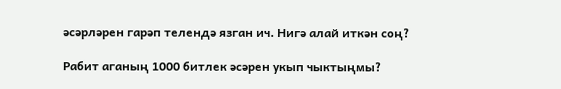әсәрләрен гарәп телендә язган ич. Нигә алай иткән соң?

Рабит аганың 1000 битлек әсәрен укып чыктыңмы?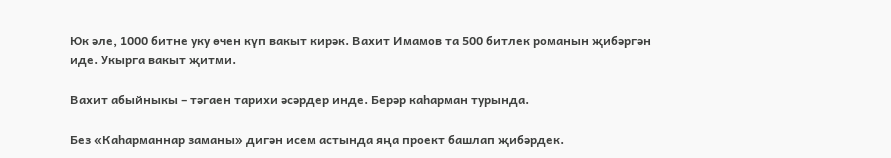Юк әле, 1000 битне уку өчен күп вакыт кирәк. Вахит Имамов та 500 битлек романын җибәргән иде. Укырга вакыт җитми.

Вахит абыйныкы – тәгаен тарихи әсәрдер инде. Берәр каһарман турында.

Без «Каһарманнар заманы» дигән исем астында яңа проект башлап җибәрдек.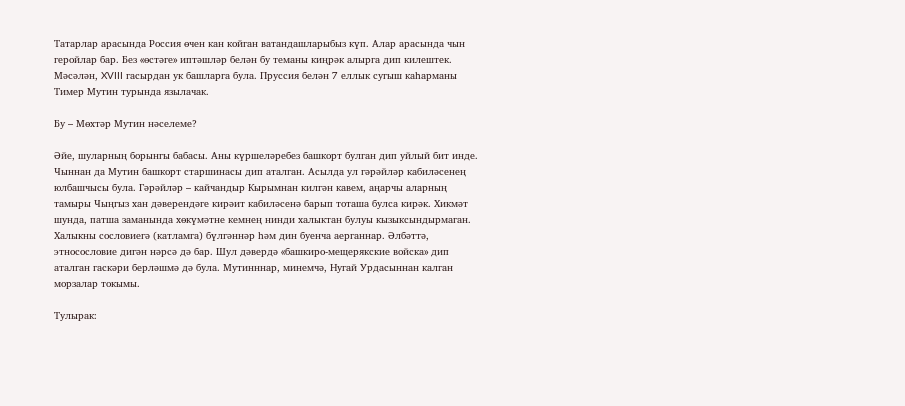Татарлар арасында Россия өчен кан койган ватандашларыбыз күп. Алар арасында чын геройлар бар. Без «өстәге» иптәшләр белән бу теманы киңрәк алырга дип килештек. Мәсәлән, XVIII гасырдан ук башларга була. Пруссия белән 7 еллык сугыш каһарманы Тимер Мутин турында язылачак.

Бу – Мөхтәр Мутин нәселеме?

Әйе, шуларның борынгы бабасы. Аны күршеләребез башкорт булган дип уйлый бит инде. Чыннан да Мутин башкорт старшинасы дип аталган. Асылда ул гәрәйләр кабиләсенең юлбашчысы була. Гәрәйләр – кайчандыр Кырымнан килгән кавем, аңарчы аларның тамыры Чыңгыз хан дәверендәге кирәит кабиләсенә барып тоташа булса кирәк. Хикмәт шунда, патша заманында хөкүмәтне кемнең нинди халыктан булуы кызыксындырмаган. Халыкны сословиегә (катламга) бүлгәннәр һәм дин буенча аерганнар. Әлбәттә, этносословие дигән нәрсә дә бар. Шул дәвердә «башкиро-мещерякские войска» дип аталган гаскәри берләшмә дә була. Мутинннар, минемчә, Нугай Урдасыннан калган морзалар токымы.

Тулырак: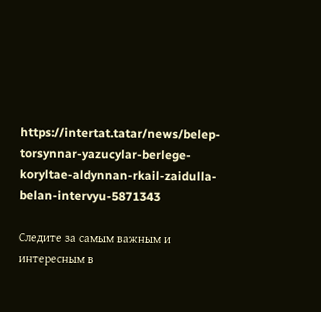https://intertat.tatar/news/belep-torsynnar-yazucylar-berlege-koryltae-aldynnan-rkail-zaidulla-belan-intervyu-5871343

Следите за самым важным и интересным в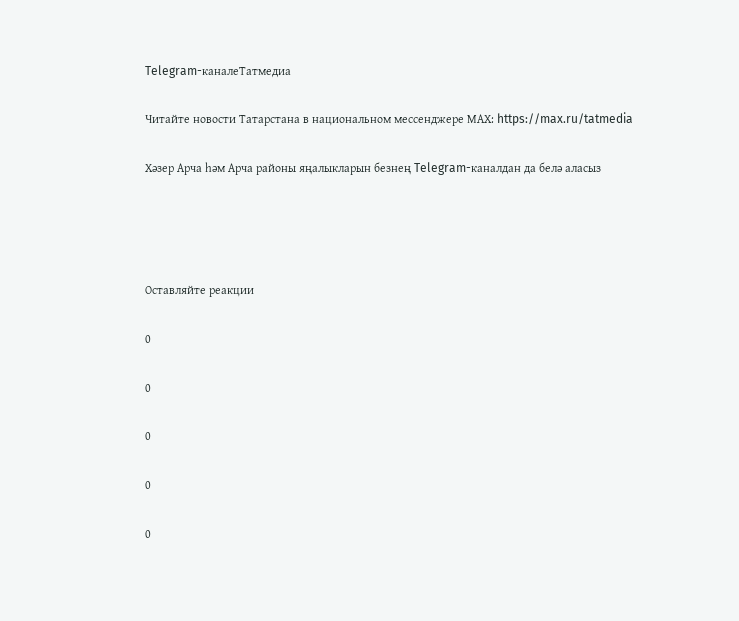Telegram-каналеТатмедиа

Читайте новости Татарстана в национальном мессенджере MАХ: https://max.ru/tatmedia

Хәзер Арча һәм Арча районы яңалыкларын безнең Telegram-каналдан да белә аласыз




Оставляйте реакции

0

0

0

0

0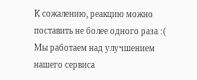К сожалению, реакцию можно поставить не более одного раза :(
Мы работаем над улучшением нашего сервиса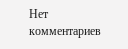Нет комментариев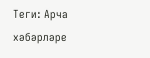Теги: Арча хәбәрләре